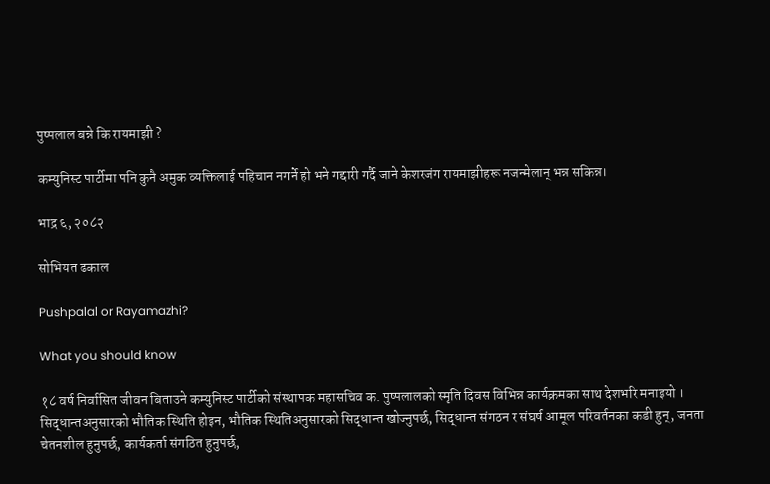पुष्पलाल बन्ने कि रायमाझी ?

कम्युनिस्ट पार्टीमा पनि कुनै अमुक व्यक्तिलाई पहिचान नगर्ने हो भने गद्दारी गर्दै जाने केशरजंग रायमाझीहरू नजन्मेलान् भन्न सकिन्न।

भाद्र ६, २०८२

सोभियत ढकाल

Pushpalal or Rayamazhi?

What you should know

१८ वर्ष निर्वासित जीवन बिताउने कम्युनिस्ट पार्टीको संस्थापक महासचिव क. पुष्पलालको स्मृति दिवस विभिन्न कार्यक्रमका साथ देशभरि मनाइयो । सिद्धान्तअनुसारको भौतिक स्थिति होइन, भौतिक स्थितिअनुसारको सिद्धान्त खोज्नुपर्छ, सिद्धान्त संगठन र संघर्ष आमूल परिवर्तनका कडी हुन्, जनता चेतनशील हुनुपर्छ, कार्यकर्ता संगठित हुनुपर्छ,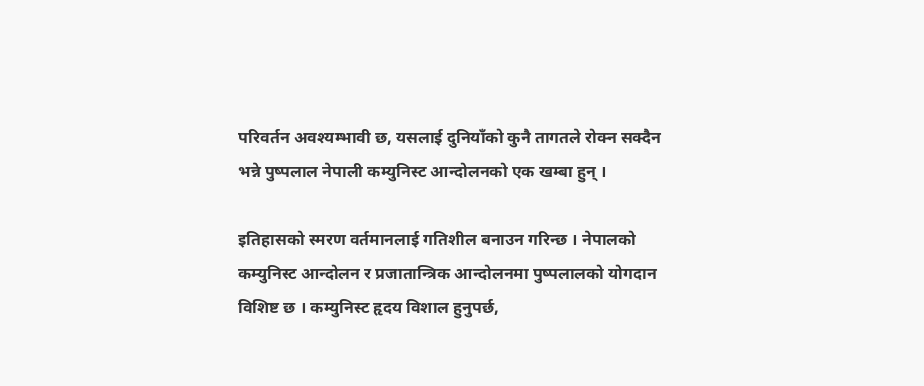परिवर्तन अवश्यम्भावी छ, यसलाई दुनियाँको कुनै तागतले रोक्न सक्दैन भन्ने पुष्पलाल नेपाली कम्युनिस्ट आन्दोलनको एक खम्बा हुन् ।

इतिहासको स्मरण वर्तमानलाई गतिशील बनाउन गरिन्छ । नेपालको कम्युनिस्ट आन्दोलन र प्रजातान्त्रिक आन्दोलनमा पुष्पलालको योगदान विशिष्ट छ । कम्युनिस्ट हृदय विशाल हुनुपर्छ,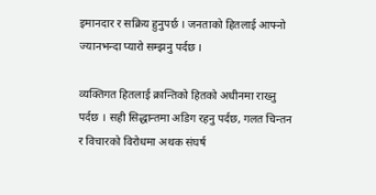इमानदार र सक्रिय हुनुपर्छ । जनताको हितलाई आफ्नो ज्यानभन्दा प्यारो सम्झनु पर्दछ ।

व्यक्तिगत हितलाई क्रान्तिको हितको अधीनमा राख्नु पर्दछ । सही सिद्धान्तमा अडिग रहनु पर्दछ, गलत चिन्तन र विचारको विरोधमा अथक संघर्ष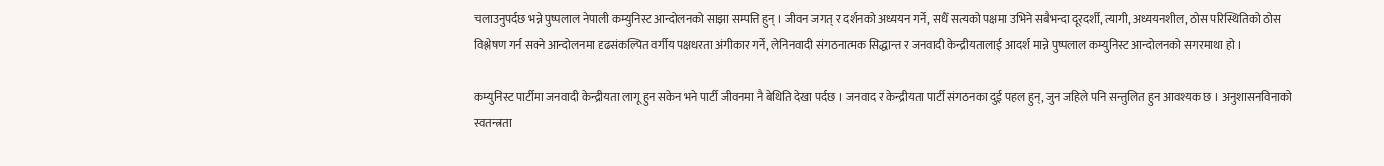चलाउनुपर्दछ भन्ने पुष्पलाल नेपाली कम्युनिस्ट आन्दोलनको साझा सम्पत्ति हुन् । जीवन जगत् र दर्शनको अध्ययन गर्ने, सधैँ सत्यको पक्षमा उभिने सबैभन्दा दूरदर्शी, त्यागी, अध्ययनशील, ठोस परिस्थितिको ठोस विश्लेषण गर्न सक्ने आन्दोलनमा दृढसंकल्पित वर्गीय पक्षधरता अंगीकार गर्ने, लेनिनवादी संगठनात्मक सिद्धान्त र जनवादी केन्द्रीयतालाई आदर्श मान्ने पुष्पलाल कम्युनिस्ट आन्दोलनको सगरमाथा हो ।

कम्युनिस्ट पार्टीमा जनवादी केन्द्रीयता लागू हुन सकेन भने पार्टी जीवनमा नै बेथिति देखा पर्दछ । जनवाद र केन्द्रीयता पार्टी संगठनका दुई पहल हुन्, जुन जहिले पनि सन्तुलित हुन आवश्यक छ । अनुशासनविनाको स्वतन्त्रता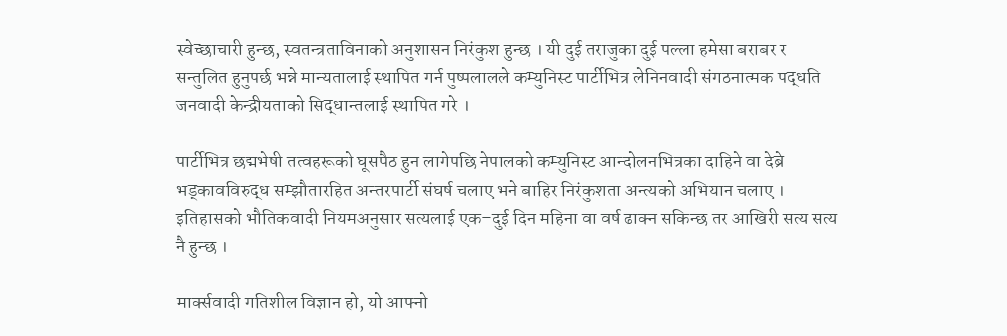स्वेच्छाचारी हुन्छ, स्वतन्त्रताविनाको अनुशासन निरंकुश हुन्छ । यी दुई तराजुका दुई पल्ला हमेसा बराबर र सन्तुलित हुनुपर्छ भन्ने मान्यतालाई स्थापित गर्न पुष्पलालले कम्युनिस्ट पार्टीभित्र लेनिनवादी संगठनात्मक पद्धति जनवादी केन्द्रीयताको सिद्धान्तलाई स्थापित गरे ।

पार्टीभित्र छद्मभेषी तत्वहरूको घूसपैठ हुन लागेपछि नेपालको कम्युनिस्ट आन्दोलनभित्रका दाहिने वा देब्रे भड्कावविरुद्ध सम्झौतारहित अन्तरपार्टी संघर्ष चलाए भने बाहिर निरंकुशता अन्त्यको अभियान चलाए । इतिहासको भौतिकवादी नियमअनुसार सत्यलाई एक–दुई दिन महिना वा वर्ष ढाक्न सकिन्छ तर आखिरी सत्य सत्य नै हुन्छ ।

मार्क्सवादी गतिशील विज्ञान हो, यो आफ्नो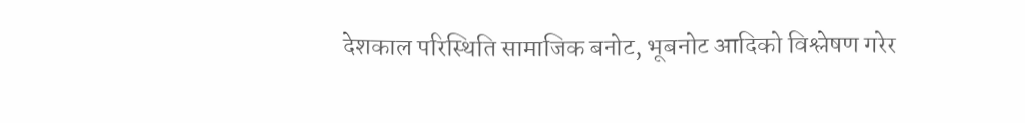देशकाल परिस्थिति सामाजिक बनोट, भूबनोट आदिको विश्लेषण गरेर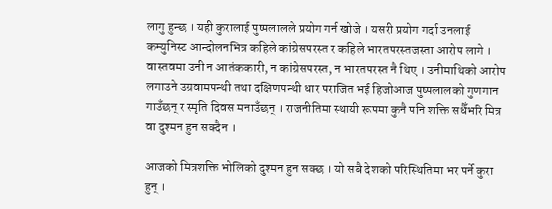लागु हुन्छ । यही कुरालाई पुष्पलालले प्रयोग गर्न खोजे । यसरी प्रयोग गर्दा उनलाई कम्युनिस्ट आन्दोलनभित्र कहिले कांग्रेसपरस्त र कहिले भारतपरस्तजस्ता आरोप लागे । वास्तवमा उनी न आतंककारी, न कांग्रेसपरस्त, न भारतपरस्त नै थिए । उनीमाथिको आरोप लगाउने उग्रवामपन्थी तथा दक्षिणपन्थी धार पराजित भई हिजोआज पुष्पलालको गुणगान गाउँछन् र स्मृति दिवस मनाउँछन् । राजनीतिमा स्थायी रूपमा कुनै पनि शक्ति सधैँभरि मित्र वा दुश्मन हुन सक्दैन ।

आजको मित्रशक्ति भोलिको दुश्मन हुन सक्छ । यो सबै देशको परिस्थितिमा भर पर्ने कुरा हुन् ।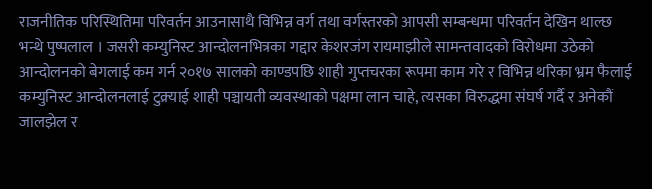राजनीतिक परिस्थितिमा परिवर्तन आउनासाथै विभिन्न वर्ग तथा वर्गस्तरको आपसी सम्बन्धमा परिवर्तन देखिन थाल्छ भन्थे पुष्पलाल । जसरी कम्युनिस्ट आन्दोलनभित्रका गद्दार केशरजंग रायमाझीले सामन्तवादको विरोधमा उठेको आन्दोलनको बेगलाई कम गर्न २०१७ सालको काण्डपछि शाही गुप्तचरका रूपमा काम गरे र विभिन्न थरिका भ्रम फैलाई कम्युनिस्ट आन्दोलनलाई टुक्र्याई शाही पञ्चायती व्यवस्थाको पक्षमा लान चाहे, त्यसका विरुद्धमा संघर्ष गर्दै र अनेकौं जालझेल र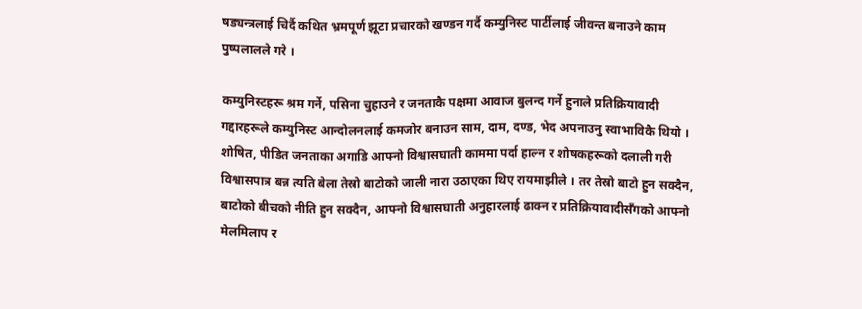षड्यन्त्रलाई चिर्दै कथित भ्रमपूर्ण झूटा प्रचारको खण्डन गर्दै कम्युनिस्ट पार्टीलाई जीवन्त बनाउने काम पुष्पलालले गरे ।

कम्युनिस्टहरू श्रम गर्ने, पसिना चुहाउने र जनताकै पक्षमा आवाज बुलन्द गर्ने हुनाले प्रतिक्रियावादी गद्दारहरूले कम्युनिस्ट आन्दोलनलाई कमजोर बनाउन साम, दाम, दण्ड, भेद अपनाउनु स्वाभाविकै थियो । शोषित, पीडित जनताका अगाडि आफ्नो विश्वासघाती काममा पर्दा हाल्न र शोषकहरूको दलाली गरी विश्वासपात्र बन्न त्यति बेला तेस्रो बाटोको जाली नारा उठाएका थिए रायमाझीले । तर तेस्रो बाटो हुन सक्दैन, बाटोको बीचको नीति हुन सक्दैन, आफ्नो विश्वासघाती अनुहारलाई ढाक्न र प्रतिक्रियावादीसँगको आफ्नो मेलमिलाप र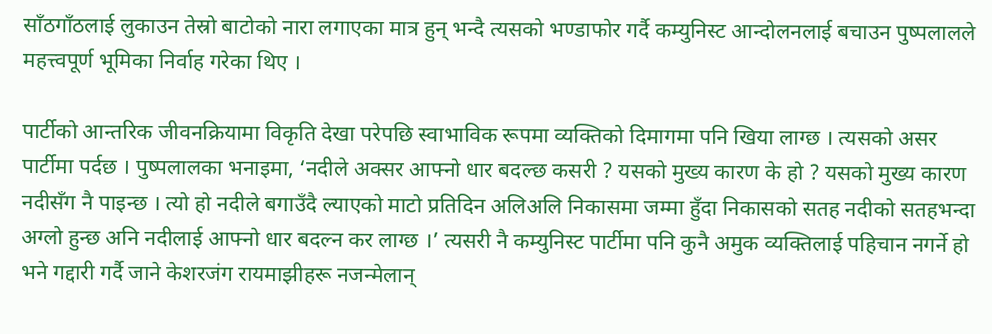साँठगाँठलाई लुकाउन तेस्रो बाटोको नारा लगाएका मात्र हुन् भन्दै त्यसको भण्डाफोर गर्दै कम्युनिस्ट आन्दोलनलाई बचाउन पुष्पलालले महत्त्वपूर्ण भूमिका निर्वाह गरेका थिए ।

पार्टीको आन्तरिक जीवनक्रियामा विकृति देखा परेपछि स्वाभाविक रूपमा व्यक्तिको दिमागमा पनि खिया लाग्छ । त्यसको असर पार्टीमा पर्दछ । पुष्पलालका भनाइमा, ‘नदीले अक्सर आफ्नो धार बदल्छ कसरी ? यसको मुख्य कारण के हो ? यसको मुख्य कारण नदीसँग नै पाइन्छ । त्यो हो नदीले बगाउँदै ल्याएको माटो प्रतिदिन अलिअलि निकासमा जम्मा हुँदा निकासको सतह नदीको सतहभन्दा अग्लो हुन्छ अनि नदीलाई आफ्नो धार बदल्न कर लाग्छ ।’ त्यसरी नै कम्युनिस्ट पार्टीमा पनि कुनै अमुक व्यक्तिलाई पहिचान नगर्ने हो भने गद्दारी गर्दै जाने केशरजंग रायमाझीहरू नजन्मेलान्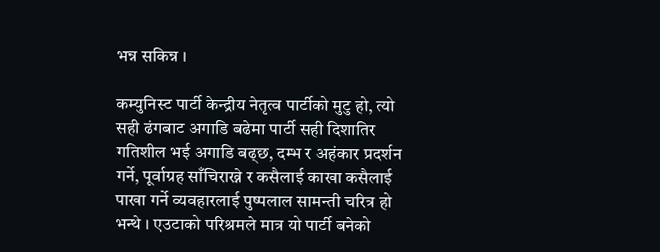भन्न सकिन्न ।

कम्युनिस्ट पार्टी केन्द्रीय नेतृत्व पार्टीको मुटु हो, त्यो सही ढंगबाट अगाडि बढेमा पार्टी सही दिशातिर गतिशील भई अगाडि बढ्छ, दम्भ र अहंकार प्रदर्शन गर्ने, पूर्वाग्रह साँचिराख्ने र कसैलाई काखा कसैलाई पाखा गर्ने व्यवहारलाई पुष्पलाल सामन्ती चरित्र हो भन्थे । एउटाको परिश्रमले मात्र यो पार्टी बनेको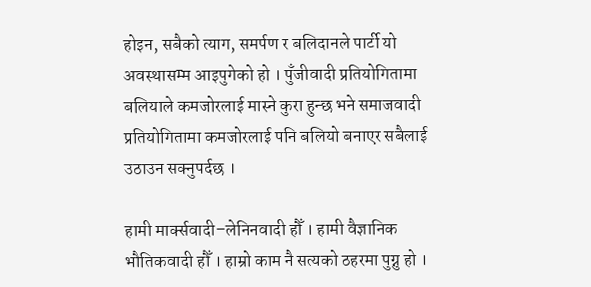होइन, सबैको त्याग, समर्पण र बलिदानले पार्टी यो अवस्थासम्म आइपुगेको हो । पुँजीवादी प्रतियोगितामा बलियाले कमजोरलाई मास्ने कुरा हुन्छ भने समाजवादी प्रतियोगितामा कमजोरलाई पनि बलियो बनाएर सबैलाई उठाउन सक्नुपर्दछ ।

हामी मार्क्सवादी–लेनिनवादी हौँ । हामी वैज्ञानिक भौतिकवादी हौँ । हाम्रो काम नै सत्यको ठहरमा पुग्नु हो ।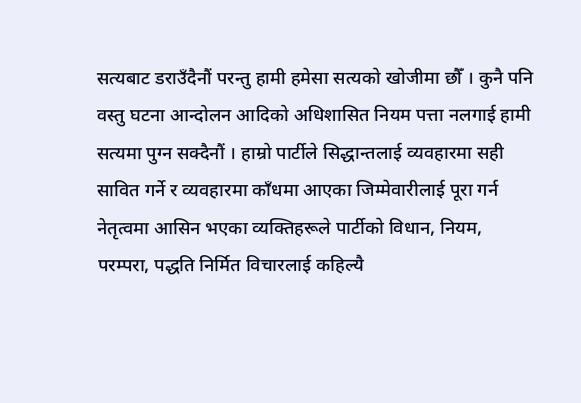सत्यबाट डराउँदैनौं परन्तु हामी हमेसा सत्यको खोजीमा छौँ । कुनै पनि वस्तु घटना आन्दोलन आदिको अधिशासित नियम पत्ता नलगाई हामी सत्यमा पुग्न सक्दैनौं । हाम्रो पार्टीले सिद्धान्तलाई व्यवहारमा सही सावित गर्ने र व्यवहारमा काँधमा आएका जिम्मेवारीलाई पूरा गर्न नेतृत्वमा आसिन भएका व्यक्तिहरूले पार्टीको विधान, नियम, परम्परा, पद्धति निर्मित विचारलाई कहिल्यै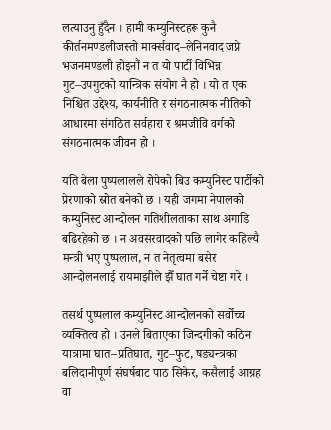लत्याउनु हुँदैन । हामी कम्युनिस्टहरू कुनै कीर्तनमण्डलीजस्तो मार्क्सवाद–लेनिनवाद जप्ने भजनमण्डली होइनौं न त यो पार्टी विभिन्न गुट–उपगुटको यान्त्रिक संयोग नै हो । यो त एक निश्चित उद्देश्य, कार्यनीति र संगठनात्मक नीतिको आधारमा संगठित सर्वहारा र श्रमजीवि वर्गको संगठनात्मक जीवन हो ।

यति बेला पुष्पलालले रोपेको बिउ कम्युनिस्ट पार्टीको प्रेरणाको स्रोत बनेको छ । यही जगमा नेपालको कम्युनिस्ट आन्दोलन गतिशीलताका साथ अगाडि बढिरहेको छ । न अवसरवादको पछि लागेर कहिल्यै मन्त्री भए पुष्पलाल, न त नेतृत्वमा बसेर आन्दोलनलाई रायमाझीले झैँ घात गर्ने चेष्टा गरे ।

तसर्थ पुष्पलाल कम्युनिस्ट आन्दोलनको सर्वोच्च व्यक्तित्व हो । उनले बिताएका जिन्दगीको कठिन यात्रामा घात–प्रतिघात, गुट–फुट, षड्यन्त्रका बलिदानीपूर्ण संघर्षबाट पाठ सिकेर, कसैलाई आग्रह वा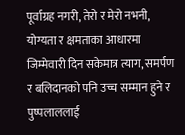पूर्वाग्रह नगरी, तेरो र मेरो नभनी, योग्यता र क्षमताका आधारमा जिम्मेवारी दिन सकेमात्र त्याग, समर्पण र बलिदानको पनि उच्च सम्मान हुने र पुष्पलाललाई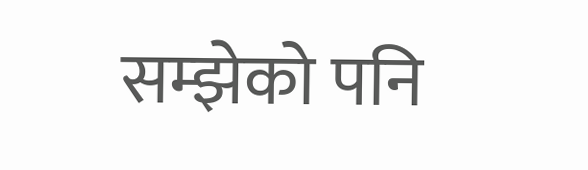सम्झेको पनि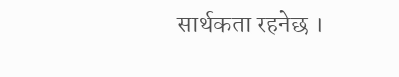सार्थकता रहनेछ ।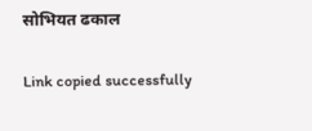सोभियत ढकाल

Link copied successfully